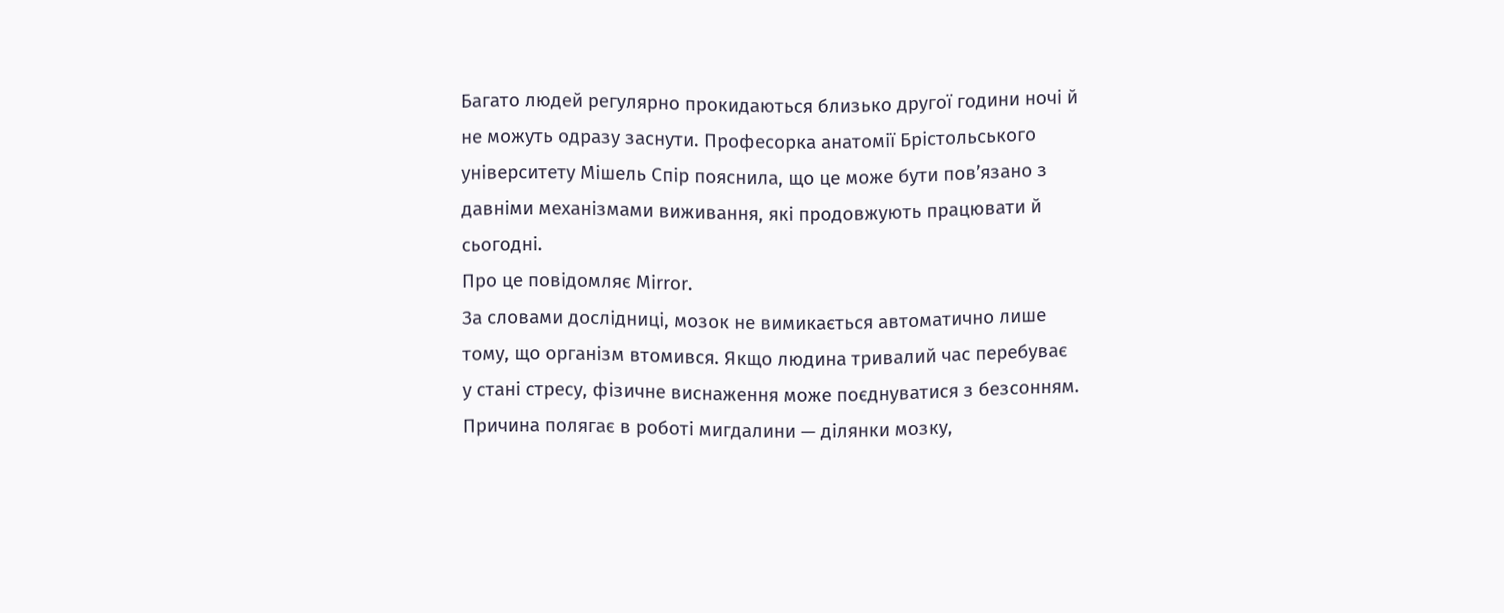Багато людей регулярно прокидаються близько другої години ночі й не можуть одразу заснути. Професорка анатомії Брістольського університету Мішель Спір пояснила, що це може бути пов’язано з давніми механізмами виживання, які продовжують працювати й сьогодні.
Про це повідомляє Mirror.
За словами дослідниці, мозок не вимикається автоматично лише тому, що організм втомився. Якщо людина тривалий час перебуває у стані стресу, фізичне виснаження може поєднуватися з безсонням.
Причина полягає в роботі мигдалини — ділянки мозку,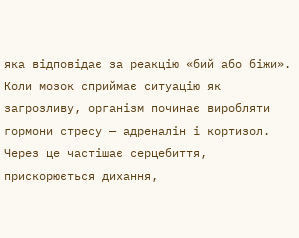яка відповідає за реакцію «бий або біжи». Коли мозок сприймає ситуацію як загрозливу, організм починає виробляти гормони стресу — адреналін і кортизол. Через це частішає серцебиття, прискорюється дихання,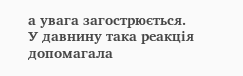а увага загострюється.
У давнину така реакція допомагала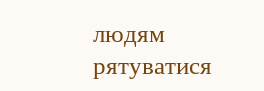людям рятуватися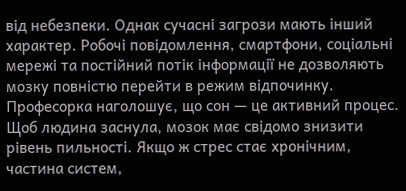від небезпеки. Однак сучасні загрози мають інший характер. Робочі повідомлення, смартфони, соціальні мережі та постійний потік інформації не дозволяють мозку повністю перейти в режим відпочинку.
Професорка наголошує, що сон — це активний процес. Щоб людина заснула, мозок має свідомо знизити рівень пильності. Якщо ж стрес стає хронічним, частина систем,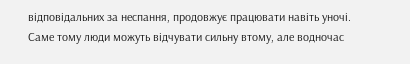відповідальних за неспання, продовжує працювати навіть уночі.
Саме тому люди можуть відчувати сильну втому, але водночас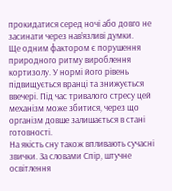прокидатися серед ночі або довго не засинати через нав’язливі думки.
Ще одним фактором є порушення природного ритму вироблення кортизолу. У нормі його рівень підвищується вранці та знижується ввечері. Під час тривалого стресу цей механізм може збитися, через що організм довше залишається в стані готовності.
На якість сну також впливають сучасні звички. За словами Спір, штучне освітлення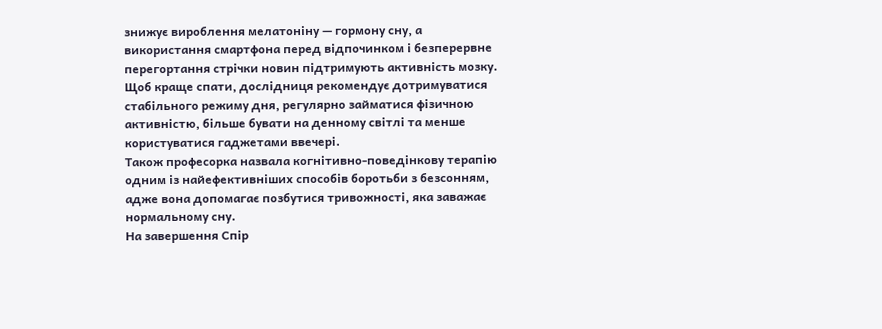знижує вироблення мелатоніну — гормону сну, а використання смартфона перед відпочинком і безперервне перегортання стрічки новин підтримують активність мозку.
Щоб краще спати, дослідниця рекомендує дотримуватися стабільного режиму дня, регулярно займатися фізичною активністю, більше бувати на денному світлі та менше користуватися гаджетами ввечері.
Також професорка назвала когнітивно-поведінкову терапію одним із найефективніших способів боротьби з безсонням, адже вона допомагає позбутися тривожності, яка заважає нормальному сну.
На завершення Спір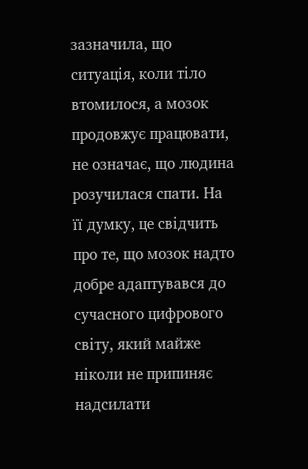зазначила, що ситуація, коли тіло втомилося, а мозок продовжує працювати, не означає, що людина розучилася спати. На її думку, це свідчить про те, що мозок надто добре адаптувався до сучасного цифрового світу, який майже ніколи не припиняє надсилати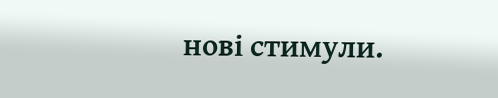нові стимули.